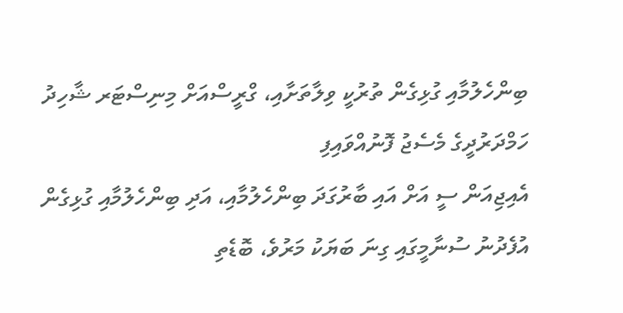ބިންހެލުމާއި ގުޅިގެން ތުރުކީ ވިލާތަށާއި، ގްރީސްއަށް މިނިސްޓަރ ޝާހިދު ހަމްދަރުދީގެ މެސެޖު ފޮނުއްވައިފި
އެއިޖިއަން ސީ އަށް އައި ބާރުގަދަ ބިންހެލުމާއި، އަދި ބިންހެލުމާއި ގުޅިގެން އުފެދުނު ސުނާމީގައި ގިނަ ބަޔަކު މަރުވެ، ބޮޑެތި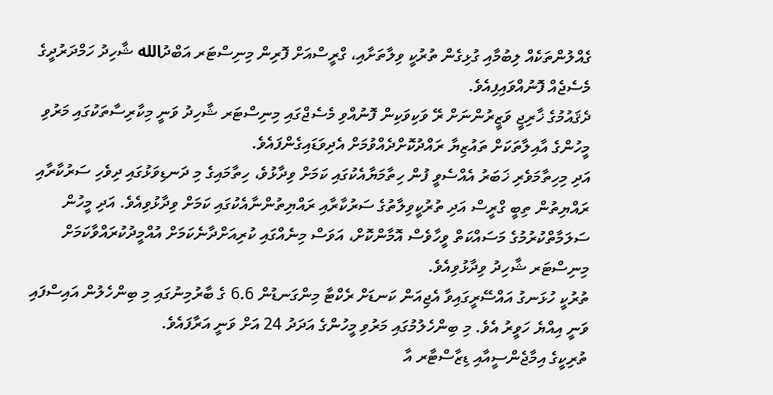ގެއްލުންތަކެއް ލިބުމާއި ގުޅިގެން ތުރުކީ ވިލާތަށާއި، ގްރީސްއަށް ފޮރިން މިނިސްޓަރ އަބްދުالله ޝާހިދު ހަމްދަރުދީގެ މެސެޖެއް ފޮނުއްވައިފިއެވެ.
ދެޤައުމުގެ ޚާރިޖީ ވަޒީރުންނަށް ރޭ ވަކިވަކިން ފޮނުއްވި މެސެޖްގައި މިނިސްޓަރ ޝާހިދު ވަނީ މިކާރިސާތަކުގައި މަރުވި މީހުންގެ އާއިލާތަކަށް ތައުޒިޔާ ރައްދުކޮށްދެއްވުމަށް އެދިވަޑައިގެންފައެވެ.
އަދި މިހިތާމަވެރި ޚަބަރު އެއްސެވީ ފުން ހިތާމަޔާއެކުގައި ކަމަށް ވިދާޅުވެ، ހިތާމައިގެ މި ދަނޑިވަޅުގައި ދިވެހި ސަރުކާރާއި ރައްޔިތުން ތިބީ ގްރީސް އަދި ތުރުކީވިލާތުގެ ސަރުކާރާއި ރައްޔިތުންނާއެކުގައި ކަމަށް ވިދާޅުވިއެވެ. އަދި މީހުން ސަލަމާތްކުރުމުގެ މަސައްކަތް ވީހާވެސް އޮމާންކޮށް، އަވަސް މިނެއްގައި ކުރިއަށްދާނެކަމަށް އުއްމީދުކުރައްވާކަމަށް މިނިސްޓަރ ޝާހިދު ވިދާޅުވިއެވެ.
ތުރުކީ ހުޅަނގު އައްސޭރީގައިވާ އެޖިއަން ކަނޑަށް ރެކްޓާ މިންގަނޑުން 6.6 ގެ ބާރުމިނުގައި މި ބިންހެލުން އައިސްފައި ވަނީ އިއްޔެ ހަވީރު އެވެ. މި ބިންހެލުމުގައި މަރުވި މީހުންގެ އަދަދު 24 އަށް ވަނީ އަރާފައެވެ.
ތުރިކީގެ އިމާޖެންސީއާއި ޑިޒާސްޓާރ އާ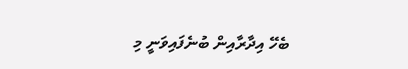ބެހޭ އިދާރާއިން ބުނެފައިވަނީ މި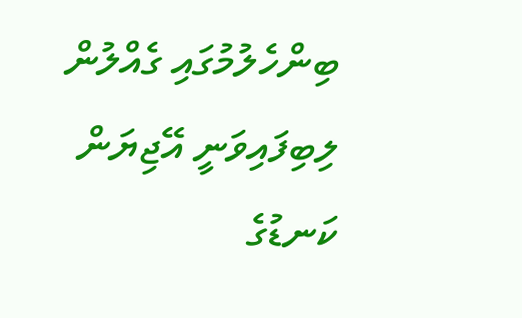ބިންހެލުމުގައި ގެއްލުން ލިބިފައިވަނީ އޭޖިޔަން ކަނޑުގެ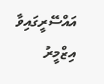އައްސޭރީގައިވާ އިޒްމީރު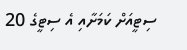ސިޓީއަށް ކަމަށާއި އެ ސިޓީގެ 20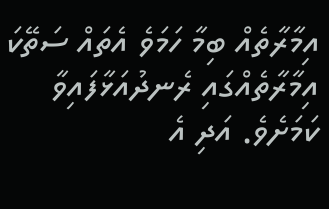އިމާރާތެއް ބިމާ ހަމަވެ އެތައް ސަތޭކަ އިމާރާތެއްގައި ރެނދުއަޅާފައިވާ ކަމަށެވެ. އަދި އެ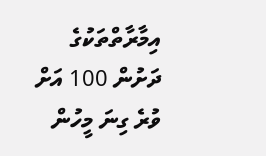އިމާރާތްތަކުގެ ދަށުން 100 އަށް ވުރެ ގިނަ މީހުން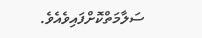ސަލާމަތްކޮށްފައިވެއެވެ.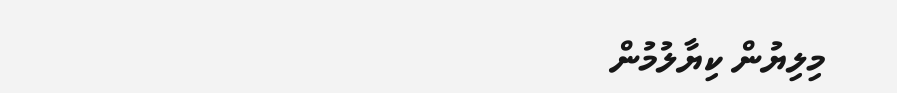މިލިޔުން ކިޔާލުމުން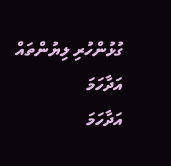ގުޅުންހުރި ލިޔުންތައް
އަދާހަމަ
އަދާހަމަ